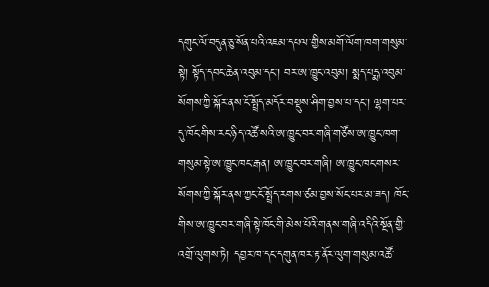དགུང་ལོ་བདུན་ཅུ་སོན་པའི་འཇམ་དཔལ་གྱིས་མགོ་ལོག་ཁག་གསུམ་སྟེ། སྟོད་དབང་ཆེན་འབུམ་དང་། བར་ཨ་ཁྱུང་འབུམ། སྨད་པདྨ་འབུམ་སོགས་ཀྱི་སྐོར་ནས་ངོ་སྤྲོད་མདོར་བསྡུས་ཤིག་བྱས་པ་དང་། ལྷག་པར་དུ་ཁོང་གིས་རང་ཉིད་འཚོ་སའི་ཨ་ཁྱུང་བར་གཞི་གཙོས་ཨ་ཁྱུང་ཁག་གསུམ་སྟེ་ཨ་ཁྱུང་ཁང་རྒན། ཨ་ཁྱུང་བར་གཞི། ཨ་ཁྱུང་ཁང་གསར་སོགས་ཀྱི་སྐོར་ནས་ཀྱང་ངོ་སྤྲོད་རགས་ཙམ་བྱས་སོང་པར་མ་ཟད། ཁོང་གིས་ཨ་ཁྱུང་བར་གཞི་སྟེ་ཁོང་གི་མེས་པོའི་གནས་གཞི་འདིའི་སྔོན་གྱི་འགྲོ་ལུགས་ཏེ། དབྱར་ཁ་དང་དགུན་ཁར་རྟ་ནོར་ལུག་གསུམ་འཚོ་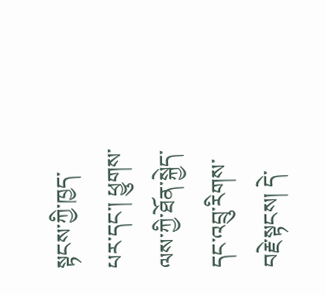སྟངས་ཀྱི་ཁྱད་པར་དང་། ཕྱུགས་ལས་ཀྱི་ཐོན་སྐྱེད་དང་འབྲུ་རིགས་བརྗེ་སྟངས། དེ་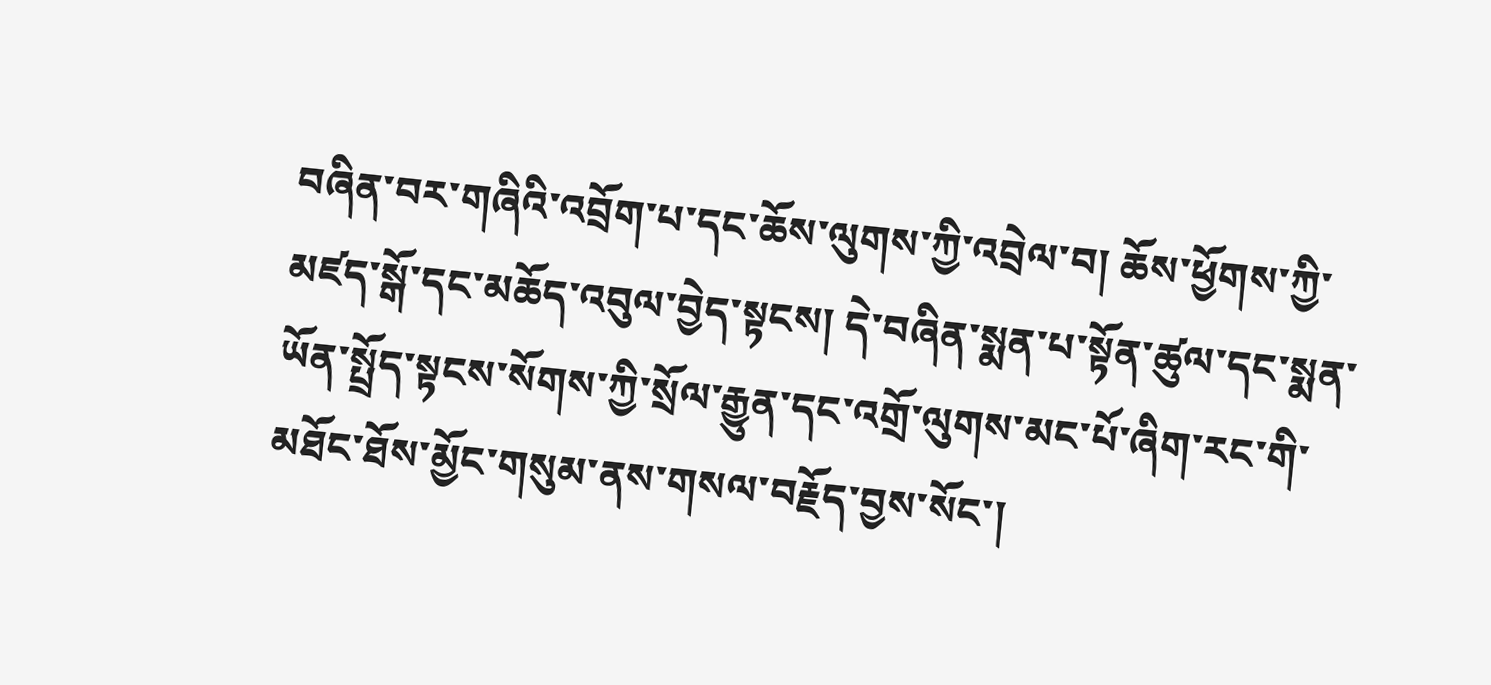བཞིན་བར་གཞིའི་འབྲོག་པ་དང་ཆོས་ལུགས་ཀྱི་འབྲེལ་བ། ཆོས་ཕྱོགས་ཀྱི་མཛད་སྒོ་དང་མཆོད་འབུལ་བྱེད་སྟངས། དེ་བཞིན་སྨན་པ་སྟོན་ཚུལ་དང་སྨན་ཡོན་སྤྲོད་སྟངས་སོགས་ཀྱི་སྲོལ་རྒྱུན་དང་འགྲོ་ལུགས་མང་པོ་ཞིག་རང་གི་མཐོང་ཐོས་མྱོང་གསུམ་ནས་གསལ་བརྗོད་བྱས་སོང་།